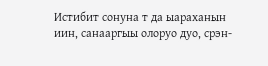Истибит сонуна т да ыараханын иин, санааргыы олоруо дуо, срэн-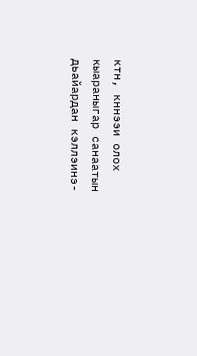ктн, кннээи олох кыараныгар санаатын дьайардан кэллэинэ-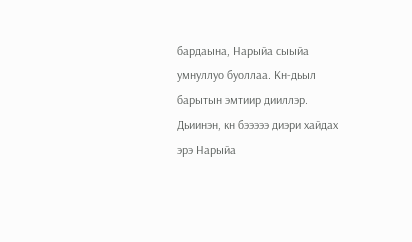бардаына, Нарыйа сыыйа умнуллуо буоллаа. Кн-дьыл барытын эмтиир дииллэр. Дьиинэн, кн бэээээ диэри хайдах эрэ Нарыйа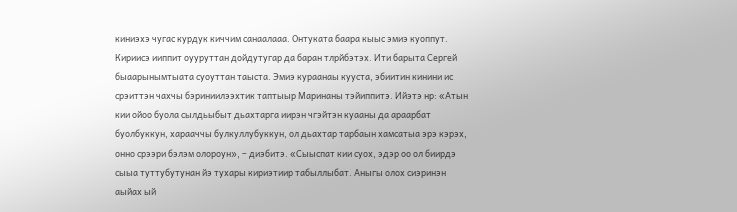киниэхэ чугас курдук киччим санаалааа. Онтуката баара кыыс эмиэ куоппут. Кириисэ ииппит оууруттан дойдутугар да баран тлрйбэтэх. Ити барыта Сергей быаарынымтыата суоуттан таыста. Эмиэ кураанаы кууста, эбиитин кинини ис срэиттэн чахчы бэриниилээхтик таптыыр Маринаны тэйиппитэ. Ийэтэ нр: «Атын кии ойоо буола сылдьыбыт дьахтарга иирэн чгэйтэн куааны да араарбат буолбуккун, харааччы булкуллубуккун, ол дьахтар тарбаын хамсатыа эрэ кэрэх, онно срээри бэлэм олороун», – диэбитэ. «Сыыспат кии суох, эдэр оо ол биирдэ сыыа туттубутунан йэ тухары кириэтиир табыллыбат. Аныгы олох сиэринэн аыйах ый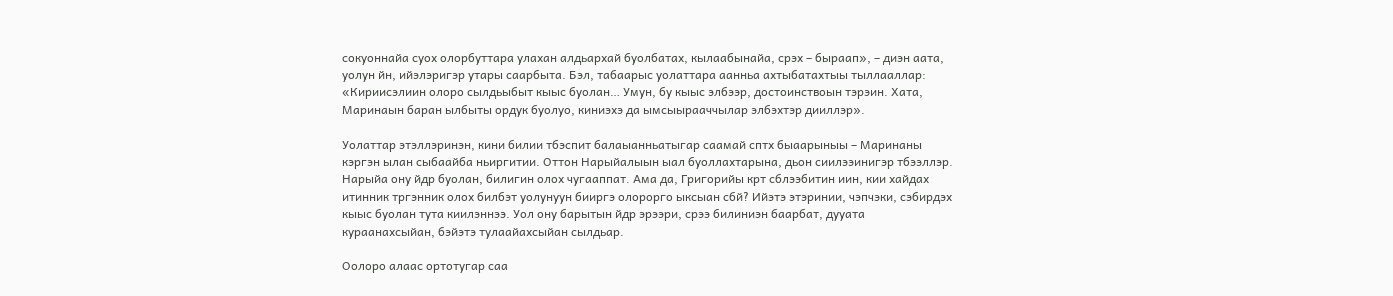сокуоннайа суох олорбуттара улахан алдьархай буолбатах, кылаабынайа, срэх – быраап», – диэн аата, уолун йн, ийэлэригэр утары саарбыта. Бэл, табаарыс уолаттара аанньа ахтыбатахтыы тыллааллар: «Кириисэлиин олоро сылдьыбыт кыыс буолан… Умун, бу кыыс элбээр, достоинствоын тэрэин. Хата, Маринаын баран ылбыты ордук буолуо, киниэхэ да ымсыырааччылар элбэхтэр дииллэр».

Уолаттар этэллэринэн, кини билии тбэспит балаыанньатыгар саамай сптх быаарыныы – Маринаны кэргэн ылан сыбаайба ньиргитии. Оттон Нарыйалыын ыал буоллахтарына, дьон сиилээинигэр тбээллэр. Нарыйа ону йдр буолан, билигин олох чугааппат. Ама да, Григорийы крт сблээбитин иин, кии хайдах итинник тргэнник олох билбэт уолунуун бииргэ олорорго ыксыан сбй? Ийэтэ этэринии, чэпчэки, сэбирдэх кыыс буолан тута киилэннээ. Уол ону барытын йдр эрээри, срээ билиниэн баарбат, дууата кураанахсыйан, бэйэтэ тулаайахсыйан сылдьар.

Оолоро алаас ортотугар саа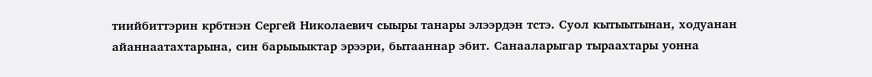тиийбиттэрин крбтнэн Сергей Николаевич сыыры танары элээрдэн тстэ. Суол кытыытынан, ходуанан айаннаатахтарына, син барыыыктар эрээри, бытааннар эбит. Санааларыгар тыраахтары уонна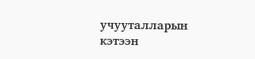учууталларын кэтээн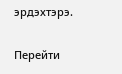эрдэхтэрэ.

Перейти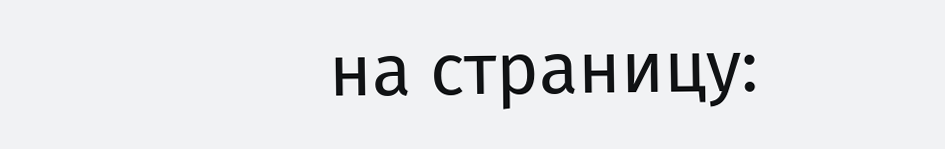на страницу: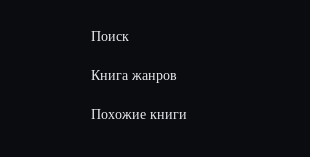Поиск

Книга жанров

Похожие книги